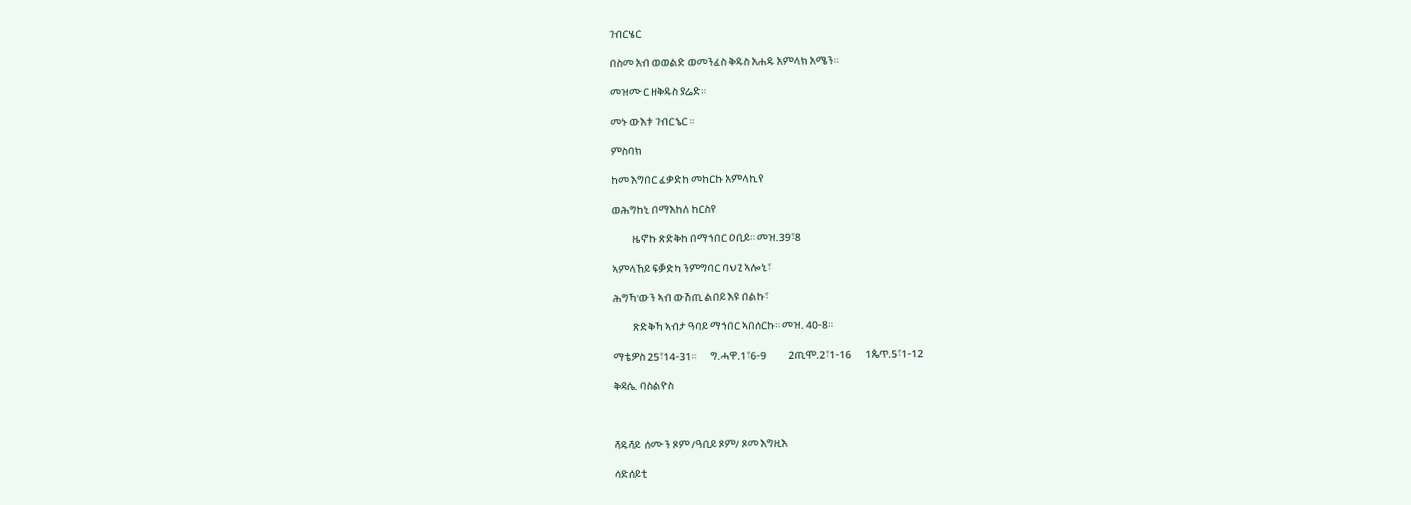ገብርሄር

በስመ አብ ወወልድ ወመንፈስ ቅዱስ አሐዱ አምላክ አሜን።

መዝሙር ዘቅዱስ ያሬድ።

መኑ ውእቱ ገብርኄር ።

ምስባክ

ከመ እግበር ፈቃድከ መከርኩ አምላኪየ

ወሕግከኒ በማእከለ ከርስየ

          ዜኖኩ ጽድቅከ በማኅበር ዐቢይ። መዝ.39፣8

ኣምላኸይ ፍቓድካ ንምግባር ባህጊ ኣሎኒ፣

ሕግኻ'ውን ኣብ ውሽጢ ልበይ እዩ በልኩ፣

          ጽድቅኻ ኣብታ ዓባይ ማኅበር ኣበሰርኩ። መዝ. 40-8።

ማቴዎስ 25፣14-31።       ግ.ሓዋ.1፣6-9           2ጢሞ.2፣1-16       1ጴጥ.5፣1-12

ቅዳሴ. ባስልዮስ



ሻዱሻይ  ሰሙን ጾም /ዓቢይ ጾም/ ጾመ እግዚእ

ሳድሰይቲ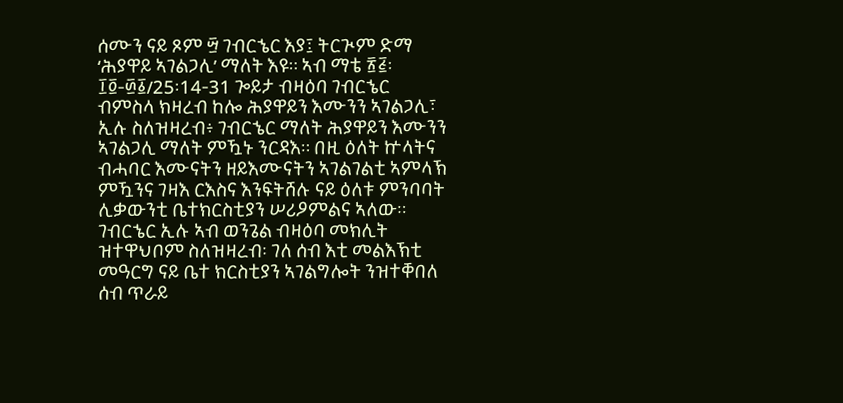ሰሙን ናይ ጾም ፵ ገብርኄር እያ፤ ትርጒም ድማ ‘ሕያዋይ ኣገልጋሊ’ ማለት እዩ። ኣብ ማቴ ፳፭፡፲፬-፴፩/25፡14-31 ጐይታ ብዛዕባ ገብርኄር ብምስላ ክዛረብ ከሎ ሕያዋይን እሙንን ኣገልጋሊ፣ ኢሉ ስለዝዛረብ፥ ገብርኄር ማለት ሕያዋይን እሙንን ኣገልጋሊ ማለት ምዃኑ ንርዳእ። በዚ ዕለት ኵላትና ብሓባር እሙናትን ዘይእሙናትን ኣገልገልቲ ኣምላኽ ምዃንና ገዛእ ርእስና እንፍትሸሉ ናይ ዕለቱ ምንባባት ሊቃውንቲ ቤተክርስቲያን ሠሪዖምልና ኣለው። ገብርኄር ኢሉ ኣብ ወንጌል ብዛዕባ መክሊት ዝተዋህቦም ስለዝዛረብ፡ ገለ ሰብ እቲ መልእኽቲ መዓርግ ናይ ቤተ ክርስቲያን ኣገልግሎት ንዝተቐበለ ሰብ ጥራይ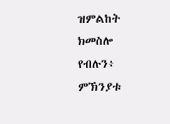ዝምልከት ክመስሎ የብሉን፥ ምኽንያቱ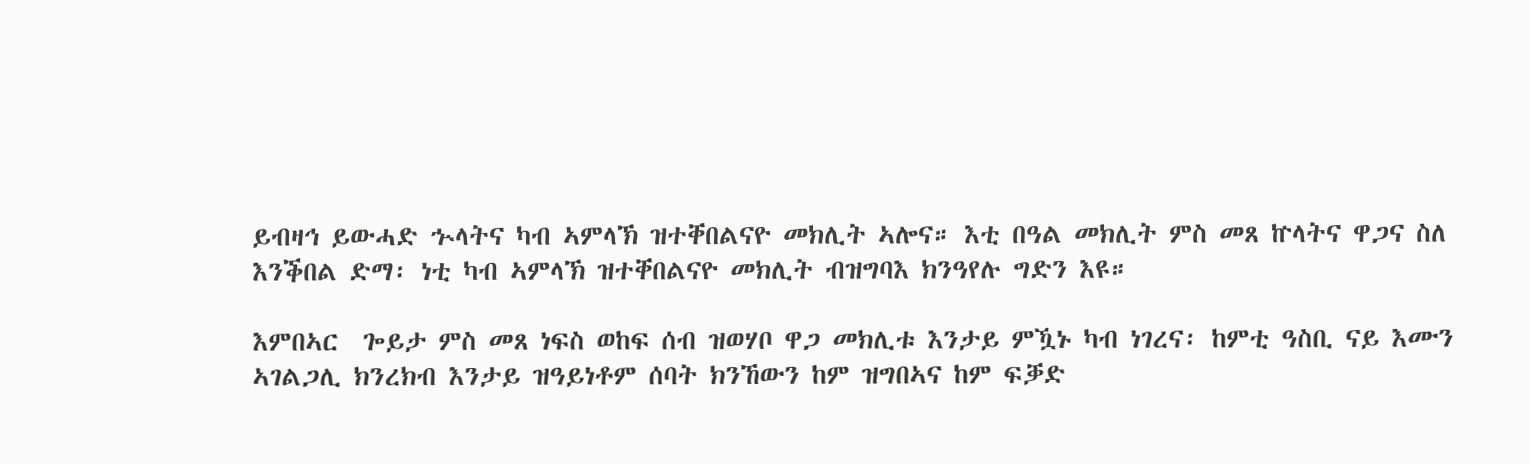ይብዛኅ ይውሓድ ኍላትና ካብ ኣምላኽ ዝተቐበልናዮ መክሊት ኣሎና። እቲ በዓል መክሊት ምስ መጸ ኵላትና ዋጋና ስለ እንቕበል ድማ፡ ነቲ ካብ ኣምላኽ ዝተቐበልናዮ መክሊት ብዝግባእ ክንዓየሉ ግድን እዩ።

እምበኣር  ጐይታ ምስ መጸ ነፍስ ወከፍ ሰብ ዝወሃቦ ዋጋ መክሊቱ እንታይ ምዃኑ ካብ ነገረና፡ ከምቲ ዓስቢ ናይ እሙን ኣገልጋሊ ክንረክብ እንታይ ዝዓይነቶም ሰባት ክንኸውን ከም ዝግበኣና ከም ፍቓድ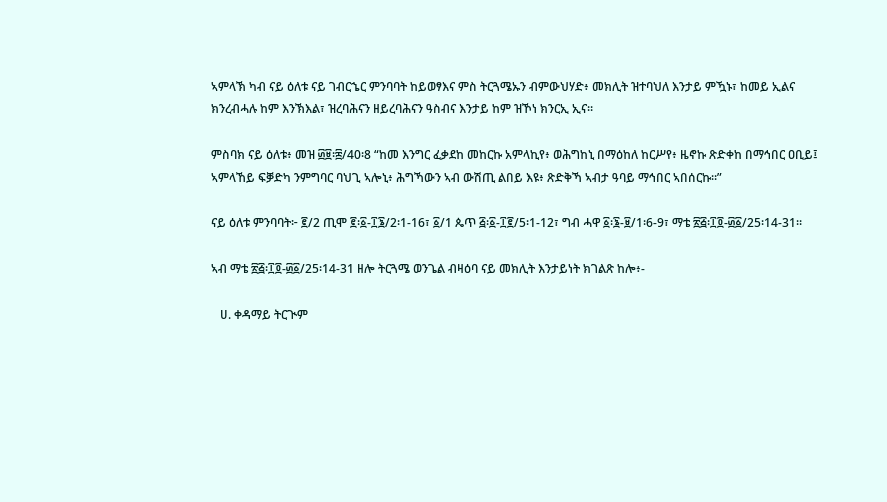ኣምላኽ ካብ ናይ ዕለቱ ናይ ገብርኄር ምንባባት ከይወፃእና ምስ ትርጓሜኡን ብምውህሃድ፥ መክሊት ዝተባህለ እንታይ ምዃኑ፣ ከመይ ኢልና ክንረብሓሉ ከም እንኽእል፣ ዝረባሕናን ዘይረባሕናን ዓስብና እንታይ ከም ዝኾነ ክንርኢ ኢና።

ምስባክ ናይ ዕለቱ፥ መዝ ፴፱፡፰/40፡8 “ከመ እንግር ፈቃደከ መከርኩ አምላኪየ፥ ወሕግከኒ በማዕከለ ከርሥየ፥ ዜኖኩ ጽድቀከ በማኅበር ዐቢይ፤ ኣምላኸይ ፍቓድካ ንምግባር ባህጊ ኣሎኒ፥ ሕግኻውን ኣብ ውሽጢ ልበይ እዩ፥ ጽድቅኻ ኣብታ ዓባይ ማኅበር ኣበሰርኩ።”

ናይ ዕለቱ ምንባባት፦ ፪/2 ጢሞ ፪፡፩-፲፮/2፡1-16፣ ፩/1 ጴጥ ፭፡፩-፲፪/5፡1-12፣ ግብ ሓዋ ፩፡፮-፱/1፡6-9፣ ማቴ ፳፭፡፲፬-፴፩/25፡14-31።

ኣብ ማቴ ፳፭፡፲፬-፴፩/25፡14-31 ዘሎ ትርጓሜ ወንጌል ብዛዕባ ናይ መክሊት እንታይነት ክገልጽ ከሎ፥-

   ሀ. ቀዳማይ ትርጒም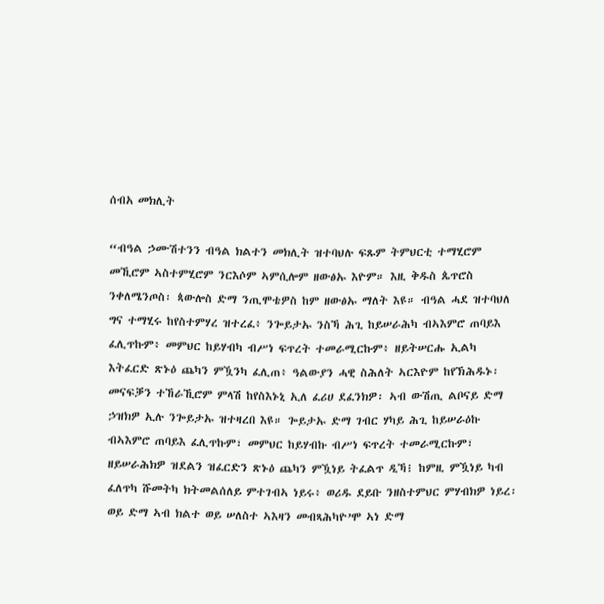ሰብአ መክሊት

“ብዓል ኃሙሽተንን ብዓል ክልተን መክሊት ዝተባህሉ ፍጹም ትምህርቲ ተማሂሮም መኺሮም ኣስተምሂሮም ንርእሶም ኣምሲሎም ዘውፅኡ እዮም። እዚ ቅዱስ ጴጥሮስ ንቀለሜንጦስ፡ ጳውሎስ ድማ ንጢሞቴዎስ ከም ዘውፅኡ ማለት እዩ። ብዓል ሓደ ዝተባህለ ግና ተማሂሩ ከየስተምሃረ ዝተረፈ፥ ንጐይታኡ ንስኻ ሕጊ ከይሠራሕካ ብኣእምሮ ጠባይእ ፈሊጥኩም፥ መምህር ከይሃብካ ብሥነ ፍጥረት ተመራሚርኩም፥ ዘይትሠርሑ ኢልካ እትፈርድ ጽኑዕ ጨካን ምዃንካ ፈሊጠ፥ ዓልውያን ሓዊ ስሕለት ኣርእዮም ከየኽሕዱኑ፡ መናፍቓን ተኸራኺሮም ምላሽ ከየስእኑኒ ኢለ ፈሪሀ ደፈንክዎ፡ ኣብ ውሽጢ ልቦናይ ድማ ኃዝክዎ ኢሉ ንጐይታኡ ዝተዛረበ እዩ። ጐይታኡ ድማ ገብር ሃካይ ሕጊ ከይሠራዕኩ ብኣእምሮ ጠባይእ ፈሊጥኩም፣ መምህር ከይሃብኩ ብሥነ ፍጥረት ተመራሚርኩም፣ ዘይሠራሕክዎ ዝደልን ዝፈርድን ጽኑዕ ጨካን ምዃነይ ትፈልጥ ዲኻ፧ ከምዚ ምዃነይ ካብ ፈለጥካ ሹመትካ ክትመልሰለይ ምተገብኣ ነይሩ፥ ወሪዱ ደይቡ ንዘስተምህር ምሃብክዎ ነይረ፡ ወይ ድማ ኣብ ክልተ ወይ ሠለስተ ኣእዛን መብጻሕካዮ’ሞ ኣነ ድማ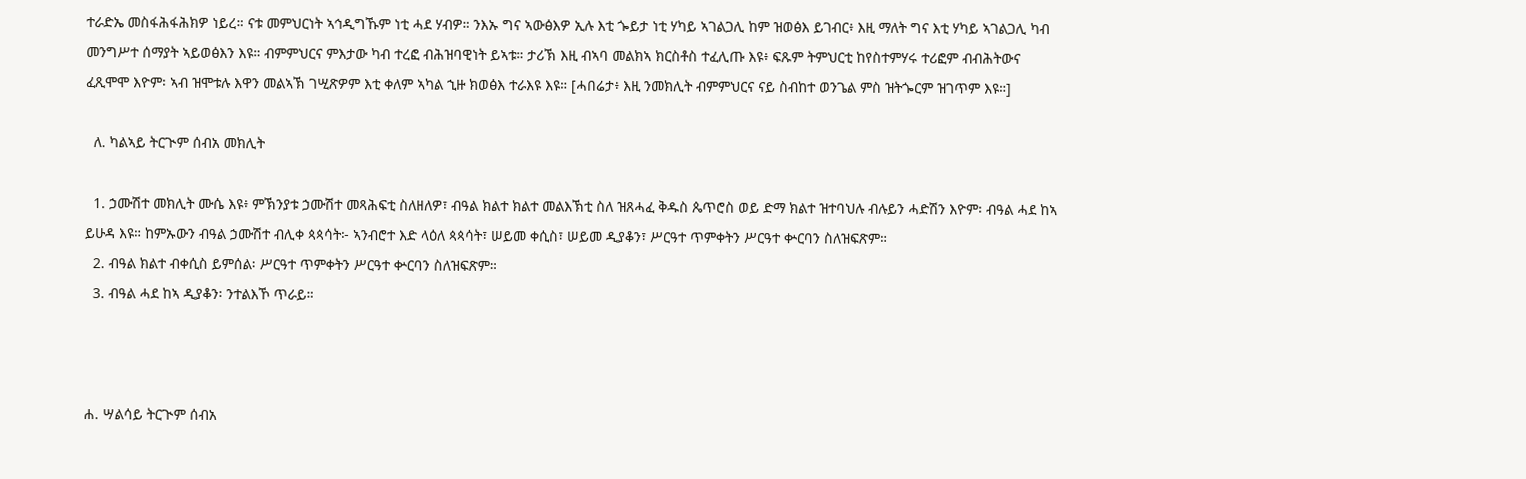ተራድኤ መስፋሕፋሕክዎ ነይረ። ናቱ መምህርነት ኣኅዲግኹም ነቲ ሓደ ሃብዎ። ንእኡ ግና ኣውፅእዎ ኢሉ እቲ ጐይታ ነቲ ሃካይ ኣገልጋሊ ከም ዝወፅእ ይገብር፥ እዚ ማለት ግና እቲ ሃካይ ኣገልጋሊ ካብ መንግሥተ ሰማያት ኣይወፅእን እዩ። ብምምህርና ምእታው ካብ ተረፎ ብሕዝባዊነት ይኣቱ። ታሪኽ እዚ ብኣባ መልክኣ ክርስቶስ ተፈሊጡ እዩ፥ ፍጹም ትምህርቲ ከየስተምሃሩ ተሪፎም ብብሕትውና ፈጺሞሞ እዮም፡ ኣብ ዝሞቱሉ እዋን መልኣኽ ገሢጽዎም እቲ ቀለም ኣካል ኂዙ ክወፅእ ተራእዩ እዩ። [ሓበሬታ፥ እዚ ንመክሊት ብምምህርና ናይ ስብከተ ወንጌል ምስ ዝትጐርም ዝገጥም እዩ።]

  ለ. ካልኣይ ትርጒም ሰብአ መክሊት

  1. ኃሙሽተ መክሊት ሙሴ እዩ፥ ምኽንያቱ ኃሙሽተ መጻሕፍቲ ስለዘለዎ፣ ብዓል ክልተ ክልተ መልእኽቲ ስለ ዝጸሓፈ ቅዱስ ጴጥሮስ ወይ ድማ ክልተ ዝተባህሉ ብሉይን ሓድሽን እዮም፡ ብዓል ሓደ ከኣ ይሁዳ እዩ። ከምኡውን ብዓል ኃሙሽተ ብሊቀ ጳጳሳት፦ ኣንብሮተ እድ ላዕለ ጳጳሳት፣ ሠይመ ቀሲስ፣ ሠይመ ዲያቆን፣ ሥርዓተ ጥምቀትን ሥርዓተ ቍርባን ስለዝፍጽም።
  2. ብዓል ክልተ ብቀሲስ ይምሰል፡ ሥርዓተ ጥምቀትን ሥርዓተ ቍርባን ስለዝፍጽም።
  3. ብዓል ሓደ ከኣ ዲያቆን፡ ንተልእኾ ጥራይ።



ሐ. ሣልሳይ ትርጒም ሰብአ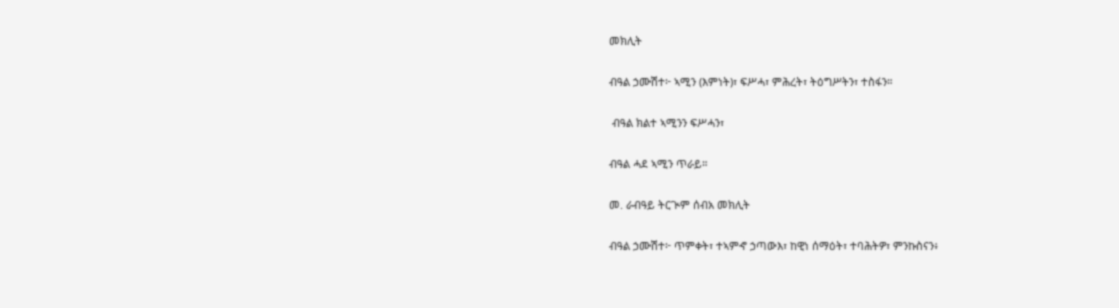መክሊት

ብዓል ኃሙሽተ፦ ኣሚን (እምነት)፣ ፍሥሓ፣ ምሕረት፣ ትዕግሥትን፣ ተስፋን።

 ብዓል ክልተ ኣሚንን ፍሥሓን፣

ብዓል ሓደ ኣሚን ጥራይ።

መ. ራብዓይ ትርጒም ሰብአ መክሊት

ብዓል ኃሙሽተ፦ ጥምቀት፣ ተኣምኆ ኃጣውእ፣ ከዊነ ሰማዕት፣ ተባሕትዎ፣ ምንኩስናን፥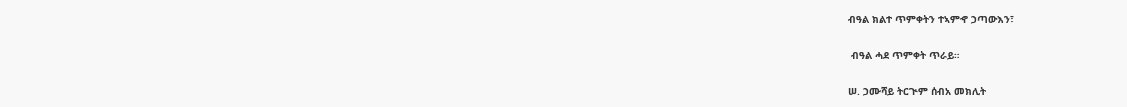ብዓል ክልተ ጥምቀትን ተኣምኆ ኃጣውእን፣

 ብዓል ሓደ ጥምቀት ጥራይ።

ሠ. ኃሙሻይ ትርጒም ሰብአ መክሊት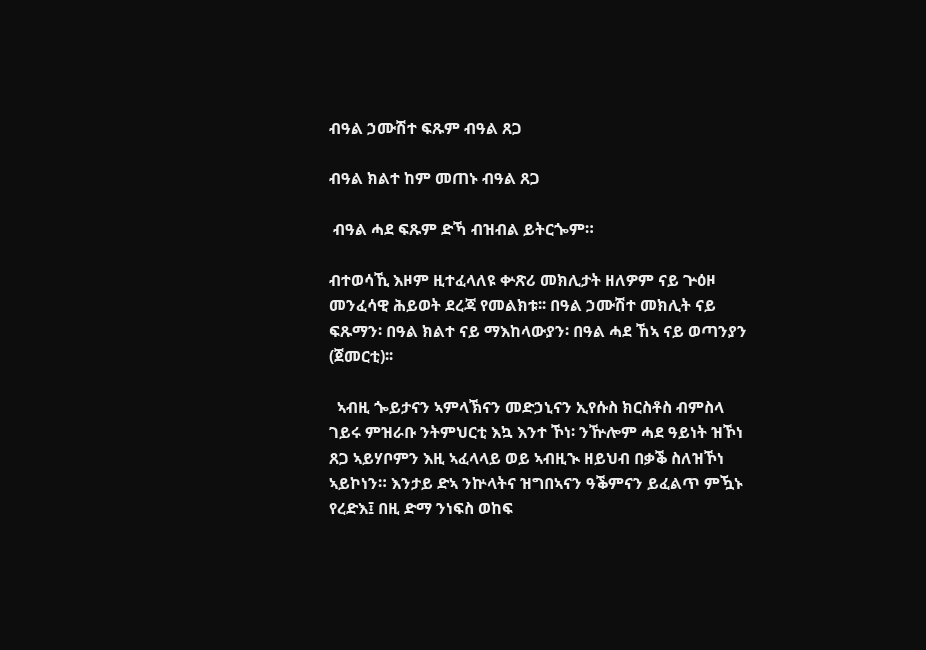ብዓል ኃሙሽተ ፍጹም ብዓል ጸጋ

ብዓል ክልተ ከም መጠኑ ብዓል ጸጋ

 ብዓል ሓደ ፍጹም ድኻ ብዝብል ይትርጐም።

ብተወሳኺ እዞም ዚተፈላለዩ ቍጽሪ መክሊታት ዘለዎም ናይ ጕዕዞ መንፈሳዊ ሕይወት ደረጃ የመልክቱ፡፡ በዓል ኃሙሽተ መክሊት ናይ ፍጹማን፡ በዓል ክልተ ናይ ማእከላውያን፡ በዓል ሓደ ኸኣ ናይ ወጣንያን (ጀመርቲ)፡፡

  ኣብዚ ጐይታናን ኣምላኽናን መድኃኒናን ኢየሱስ ክርስቶስ ብምስላ ገይሩ ምዝራቡ ንትምህርቲ እኳ እንተ ኾነ፡ ንዅሎም ሓደ ዓይነት ዝኾነ ጸጋ ኣይሃቦምን እዚ ኣፈላላይ ወይ ኣብዚኊ ዘይህብ በቃቕ ስለዝኾነ ኣይኮነን። እንታይ ድኣ ንኵላትና ዝግበኣናን ዓቕምናን ይፈልጥ ምዃኑ የረድእ፤ በዚ ድማ ንነፍስ ወከፍ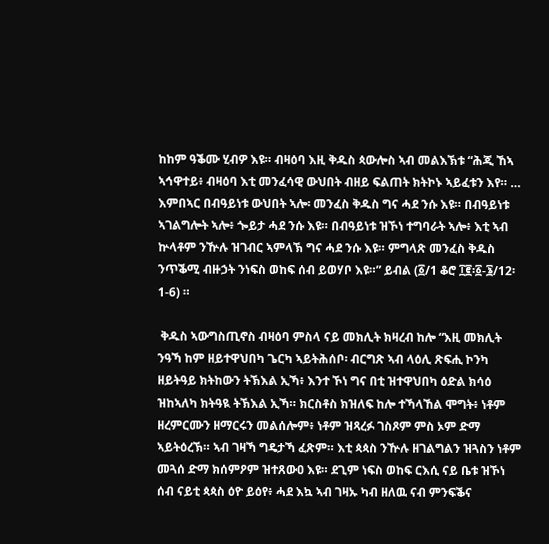ከከም ዓቕሙ ሂብዎ እዩ። ብዛዕባ እዚ ቅዱስ ጳውሎስ ኣብ መልእኽቱ “ሕጂ ኸኣ ኣኅዋተይ፥ ብዛዕባ እቲ መንፈሳዊ ውህበት ብዘይ ፍልጠት ክትኮኑ ኣይፈቱን እየ። … እምበኣር በብዓይነቱ ውህበት ኣሎ፡ መንፈስ ቅዱስ ግና ሓደ ንሱ እዩ። በብዓይነቱ ኣገልግሎት ኣሎ፥ ጐይታ ሓደ ንሱ እዩ። በብዓይነቱ ዝኾነ ተግባራት ኣሎ፥ እቲ ኣብ ኵላቶም ንዅሉ ዝገብር ኣምላኽ ግና ሓደ ንሱ እዩ። ምግላጽ መንፈስ ቅዱስ ንጥቕሚ ብዙኃት ንነፍስ ወከፍ ሰብ ይወሃቦ እዩ።” ይብል (፩/1 ቆሮ ፲፪፡፩-፮/12፡1-6) ።

 ቅዱስ ኣውግስጢኖስ ብዛዕባ ምስላ ናይ መክሊት ክዛረብ ከሎ “እዚ መክሊት ንዓኻ ከም ዘይተዋህበካ ጌርካ ኣይትሕሰቦ፡ ብርግጽ ኣብ ላዕሊ ጽፍሒ ኮንካ ዘይትዓይ ክትከውን ትኽእል ኢኻ፥ እንተ ኾነ ግና በቲ ዝተዋህበካ ዕድል ክሳዕ ዝከኣለካ ክትዓዪ ትኽእል ኢኻ። ክርስቶስ ክዝለፍ ከሎ ተኻላኸል ሞግት፥ ነቶም ዘረምርሙን ዘማርሩን መልሰሎም፥ ነቶም ዝጻረፉ ገስጾም ምስ ኦም ድማ ኣይትዕረኽ። ኣብ ገዛኻ ግዴታኻ ፈጽም። እቲ ጳጳስ ንዅሉ ዘገልግልን ዝጓስን ነቶም መጓሰ ድማ ክሰምዖም ዝተጸውዐ እዩ። ደጊም ነፍስ ወከፍ ርእሲ ናይ ቤቱ ዝኾነ ሰብ ናይቲ ጳጳስ ዕዮ ይዕየ፥ ሓደ እኳ ኣብ ገዛኡ ካብ ዘለዉ ናብ ምንፍቕና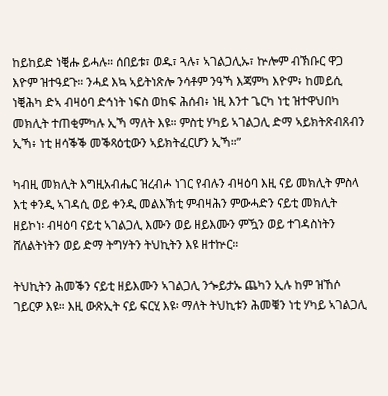ከይከይድ ነቒሑ ይሓሉ። ሰበይቱ፣ ወዱ፣ ጓሉ፣ ኣገልጋሊኡ፣ ኵሎም ብኽቡር ዋጋ እዮም ዝተዓደጉ። ንሓደ እኳ ኣይትነጽሎ ንሳቶም ንዓኻ እጃምካ እዮም፥ ከመይሲ ነቒሕካ ድኣ ብዛዕባ ድኅነት ነፍስ ወከፍ ሕሰብ፥ ነዚ እንተ ጌርካ ነቲ ዝተዋህበካ መክሊት ተጠቂምካሉ ኢኻ ማለት እዩ። ምስቲ ሃካይ ኣገልጋሊ ድማ ኣይክትጽብጸብን ኢኻ፥ ነቲ ዘሳቕቕ መቕጻዕቲውን ኣይክትፈርሆን ኢኻ።”

ካብዚ መክሊት እግዚአብሔር ዝረብሖ ነገር የብሉን ብዛዕባ እዚ ናይ መክሊት ምስላ እቲ ቀንዲ ኣገዳሲ ወይ ቀንዲ መልእኽቲ ምብዛሕን ምውሓድን ናይቲ መክሊት ዘይኮነ፡ ብዛዕባ ናይቲ ኣገልጋሊ እሙን ወይ ዘይእሙን ምዃን ወይ ተገዳስነትን ሸለልትነትን ወይ ድማ ትግሃትን ትህኪትን እዩ ዘተኵር።

ትህኪትን ሕመቕን ናይቲ ዘይእሙን ኣገልጋሊ ንጐይታኡ ጨካን ኢሉ ከም ዝኸሶ ገይርዎ እዩ። እዚ ውጽኢት ናይ ፍርሂ እዩ፡ ማለት ትህኪቱን ሕመቑን ነቲ ሃካይ ኣገልጋሊ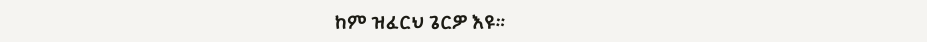ከም ዝፈርህ ጌርዎ እዩ።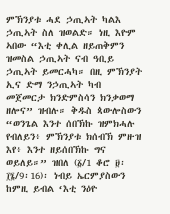ምኽንያቱ ሓደ ኃጢኣት ካልእ ኃጢኣት ስለ ዝወልድ። ነዚ እዮም ኣበው “እቲ ቀሊል ዘይጠቅምን ዝመስል ኃጢኣት ናብ ዓቢይ ኃጢኣት ይመርሓካ። በዚ ምኽንያት ኢና ድማ ንኃጢኣት ካብ መጀመርታ ክንድምስሳን ክንቃወማ ዘሎና” ዝብሉ። ቅዱስ ጳውሎስውን “ወንጌል እንተ ሰበኽኩ ዝምክሓሉ የብለይን፥ ምኽንያቱ ክሰብኽ ምዙዝ እየ፥ እንተ ዘይሰበኽኩ ግና ወይለይ።” ዝበለ (፩/1 ቆሮ ፱፡፲፮/9፡16)፡ ነብይ ኤርምያስውን ከምዚ ይብል ‘እቲ ንዕዮ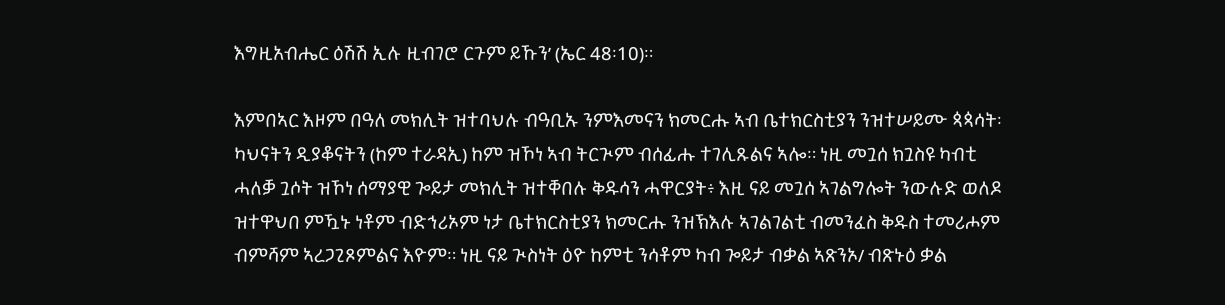እግዚአብሔር ዕሽሽ ኢሉ ዚብገሮ ርጉም ይኹን’ (ኤር 48፡10)።

እምበኣር እዞም በዓለ መክሊት ዝተባህሉ ብዓቢኡ ንምእመናን ክመርሑ ኣብ ቤተክርስቲያን ንዝተሠይሙ ጳጳሳት፡ ካህናትን ዲያቆናትን (ከም ተራዳኢ) ከም ዝኾነ ኣብ ትርጒም ብሰፊሑ ተገሊጹልና ኣሎ። ነዚ መጓሰ ክጓስዩ ካብቲ ሓለቓ ጓሶት ዝኾነ ሰማያዊ ጐይታ መክሊት ዝተቐበሉ ቅዱሳን ሓዋርያት፥ እዚ ናይ መጓሰ ኣገልግሎት ንውሉድ ወለዶ ዝተዋህበ ምዃኑ ነቶም ብድኅሪኦም ነታ ቤተክርስቲያን ክመርሑ ንዝኽእሉ ኣገልገልቲ ብመንፈስ ቅዱስ ተመሪሖም ብምሻም ኣረጋጊጾምልና እዮም። ነዚ ናይ ጒስነት ዕዮ ከምቲ ንሳቶም ካብ ጐይታ ብቃል ኣጽንኦ/ ብጽኑዕ ቃል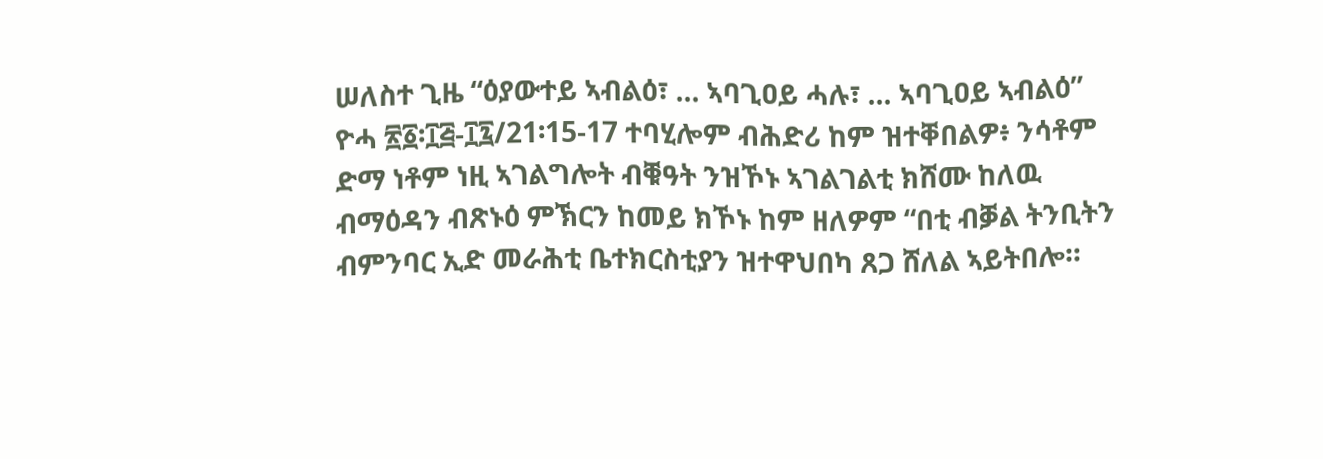ሠለስተ ጊዜ “ዕያውተይ ኣብልዕ፣ … ኣባጊዐይ ሓሉ፣ … ኣባጊዐይ ኣብልዕ” ዮሓ ፳፩፡፲፭-፲፯/21፡15-17 ተባሂሎም ብሕድሪ ከም ዝተቐበልዎ፥ ንሳቶም ድማ ነቶም ነዚ ኣገልግሎት ብቑዓት ንዝኾኑ ኣገልገልቲ ክሸሙ ከለዉ ብማዕዳን ብጽኑዕ ምኽርን ከመይ ክኾኑ ከም ዘለዎም “በቲ ብቓል ትንቢትን ብምንባር ኢድ መራሕቲ ቤተክርስቲያን ዝተዋህበካ ጸጋ ሸለል ኣይትበሎ።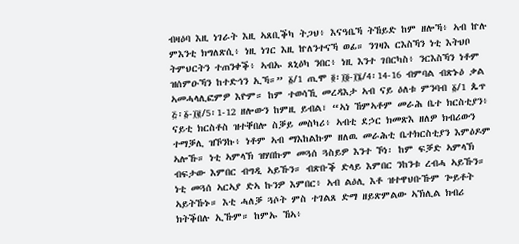ብዛዕባ እዚ ነገራት እዚ ኣጸቢቕካ ትጋህ፥ እናዓቤኻ ትኸይድ ከም ዘሎኻ፥ ኣብ ኵሉ ምእንቲ ክግለጽሲ፥ ነዚ ነገር እዚ ኵለንተናኻ ወፊ። ንገዛእ ርእስኻን ነቲ እትህቦ ትምህርትን ተጠንቀቕ፥ ኣብኡ ጸኒዕካ ንበር፥ ነዚ እንተ ገበርካስ፥ ንርእስኻን ነቶም ዝሰምዑኻን ከተድኅን ኢኻ።” ፩/1 ጢሞ ፬፡፲፬-፲፮/4፡14-16 ብምባል ብጽኑዕ ቃል ኣመሓላሊፎምዎ እዮም። ከም ተወሳኺ መረዳእታ ኣብ ናይ ዕለቱ ምንባብ ፩/1 ጴጥ ፭፡፩-፲፪/5፡1-12 ዘሎውን ከምዚ ይብል፣ “ኣነ ኸምኣቶም መራሕ ቤተ ክርስቲያን፥ ናይቲ ክርስቶስ ዝተቐበሎ ስቓይ መስካሪ፥ ኣብቲ ደኃር ክመጽእ ዘለዎ ክብሪውን ተማቓሊ ዝኾንኩ፥ ነቶም ኣብ ማእከልኩም ዘለዉ መራሕቲ ቤተክርስቲያን እምዕዶም ኣሎኹ። ነቲ ኣምላኽ ዝሃበኩም መጓሰ ጓስይዎ እንተ ኾነ፡ ከም ፍቓድ ኣምላኽ ብፍታው እምበር ብግዲ ኣይኹን። ብጽቡቕ ድላይ እምበር ንከንቱ ረብሓ ኣይኹን። ነቲ መጓሰ ኣርኣያ ድኣ ኩንዎ እምበር፥ ኣብ ልዕሊ እቶ ዝተዋህቡኹም ጐይቶት ኣይትኹኑ። እቲ ሓለቓ ጓሶት ምስ ተገልጸ ድማ ዘይጽምልው ኣኽሊል ክብሪ ክትቕበሉ ኢኹም። ከምኡ ኸኣ፥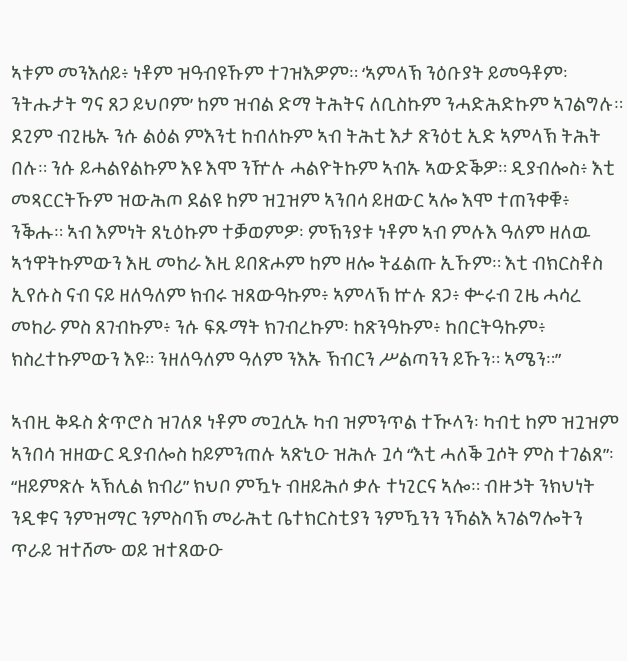ኣቱም መንእሰይ፥ ነቶም ዝዓብዩኹም ተገዝእዎም። ‘ኣምላኽ ንዕቡያት ይመዓቶም፡ ንትሑታት ግና ጸጋ ይህቦም’ ከም ዝብል ድማ ትሕትና ለቢስኩም ንሓድሕድኩም ኣገልግሉ። ደጊም ብጊዜኡ ንሱ ልዕል ምእንቲ ከብለኩም ኣብ ትሕቲ እታ ጽንዕቲ ኢድ ኣምላኽ ትሕት በሉ። ንሱ ይሓልየልኩም እዩ እሞ ንዅሉ ሓልዮትኩም ኣብኡ ኣውድቕዎ። ዲያብሎስ፥ እቲ መጻርርትኹም ዝውሕጦ ደልዩ ከም ዝጓዝም ኣንበሳ ይዘውር ኣሎ እሞ ተጠንቀቑ፥ ንቕሑ። ኣብ እምነት ጸኒዕኩም ተቓወምዎ፡ ምኽንያቱ ነቶም ኣብ ምሉእ ዓለም ዘለዉ ኣኅዋትኩምውን እዚ መከራ እዚ ይበጽሖም ከም ዘሎ ትፈልጡ ኢኹም። እቲ ብክርስቶስ ኢየሱስ ናብ ናይ ዘለዓለም ክብሩ ዝጸውዓኩም፥ ኣምላኽ ኵሉ ጸጋ፥ ቍሩብ ጊዜ ሓሳረ መከራ ምስ ጸገብኩም፥ ንሱ ፍጹማት ክገብረኩም፡ ከጽንዓኩም፥ ከበርትዓኩም፥ ክስረተኩምውን እዩ። ንዘለዓለም ዓለም ንእኡ ኽብርን ሥልጣንን ይኹን። ኣሜን።”

ኣብዚ ቅዱስ ጵጥሮስ ዝገለጾ ነቶም መጓሲኡ ካብ ዝምንጥል ተዂላን፡ ካብቲ ከም ዝጓዝም ኣንበሳ ዝዘውር ዲያብሎስ ከይምንጠሉ ኣጽኒዑ ዝሕሉ ጓሳ “እቲ ሓለቕ ጓሶት ምስ ተገልጸ”፡ “ዘይምጽሉ ኣኽሊል ክብሪ” ክህቦ ምዃኑ ብዘይሕሶ ቃሉ ተነጊርና ኣሎ። ብዙኃት ንክህነት ንዲቁና ንምዝማር ንምስባኽ መራሕቲ ቤተክርስቲያን ንምዃንን ንኻልእ ኣገልግሎትን ጥራይ ዝተሸሙ ወይ ዝተጸውዑ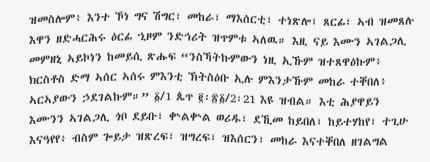ዝመስሎም፥ እንተ ኾነ ግና ሽግር፣ መከራ፣ ማእሰርቲ፣ ተነጽሎ፣ ጸርፊ፣ ኣብ ዝመጸሉ እዋን ዘድሓርሕሩ ዕርፊ ኂዞም ንድኅሪት ዝጥምቱ ኣለዉ። እዚ ናይ እሙን ኣገልጋሊ መምዘኒ ኣይኮነን ከመይሲ ጽሑፍ “ንስኻትኩምውን ነዚ ኢኹም ዝተጸዋዕኩም፥ ክርስቶስ ድማ ኣሰር ኣሰሩ ምእንቲ ኽትስዕቡ ኢሉ ምእንታኹም መከራ ተቐበለ፥ ኣርኣያውን ኃደገልኩም።” ፩/1 ጴጥ ፪፡፳፩/2፡21 እዩ ዝብል። እቲ ሕያዋይን እሙንን ኣገልጋሊ ጎቦ ደይቡ፣ ቍልቍል ወሪዱ፣ ደኺመ ከይበለ፣ ከይተሃከየ፣ ተጊሁ እናዓየየ፥ ብስም ጐይታ ዝጽረፍ፣ ዝግረፍ፣ ዝእሰርን፣ መከራ እናተቐበለ ዘገልግል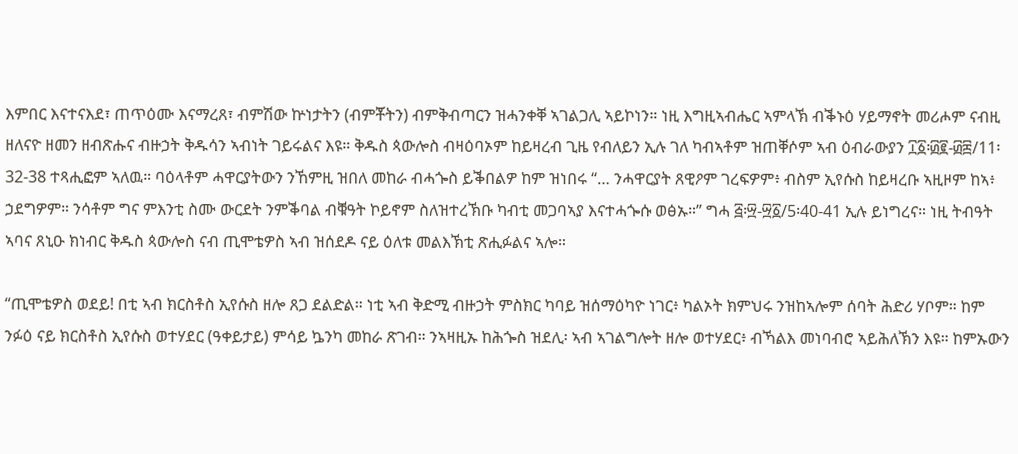እምበር እናተናእደ፣ ጠጥዕሙ እናማረጸ፣ ብምሽው ኵነታትን (ብምቾትን) ብምቅብጣርን ዝሓንቀቐ ኣገልጋሊ ኣይኮነን። ነዚ እግዚኣብሔር ኣምላኽ ብቕኑዕ ሃይማኖት መሪሖም ናብዚ ዘለናዮ ዘመን ዘብጽሑና ብዙኃት ቅዱሳን ኣብነት ገይሩልና እዩ። ቅዱስ ጳውሎስ ብዛዕባኦም ከይዛረብ ጊዜ የብለይን ኢሉ ገለ ካብኣቶም ዝጠቐሶም ኣብ ዕብራውያን ፲፩፡፴፪-፴፰/11፡32-38 ተጻሒፎም ኣለዉ። ባዕላቶም ሓዋርያትውን ንኸምዚ ዝበለ መከራ ብሓጐስ ይቕበልዎ ከም ዝነበሩ “… ንሓዋርያት ጸዊዖም ገረፍዎም፥ ብስም ኢየሱስ ከይዛረቡ ኣዚዞም ከኣ፥ ኃደግዎም። ንሳቶም ግና ምእንቲ ስሙ ውርደት ንምቕባል ብቑዓት ኮይኖም ስለዝተረኽቡ ካብቲ መጋባኣያ እናተሓጐሱ ወፅኡ።” ግሓ ፭፡፵-፵፩/5፡40-41 ኢሉ ይነግረና። ነዚ ትብዓት ኣባና ጸኒዑ ክነብር ቅዱስ ጳውሎስ ናብ ጢሞቴዎስ ኣብ ዝሰደዶ ናይ ዕለቱ መልእኽቲ ጽሒፉልና ኣሎ።

“ጢሞቴዎስ ወደይ! በቲ ኣብ ክርስቶስ ኢየሱስ ዘሎ ጸጋ ደልድል። ነቲ ኣብ ቅድሚ ብዙኃት ምስክር ካባይ ዝሰማዕካዮ ነገር፥ ካልኦት ክምህሩ ንዝከኣሎም ሰባት ሕድሪ ሃቦም። ከም ንፉዕ ናይ ክርስቶስ ኢየሱስ ወተሃደር (ዓቀይታይ) ምሳይ ኴንካ መከራ ጽገብ። ንኣዛዚኡ ከሕጐስ ዝደሊ፡ ኣብ ኣገልግሎት ዘሎ ወተሃደር፥ ብኻልእ መነባብሮ ኣይሕለኽን እዩ። ከምኡውን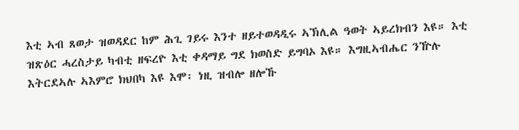እቲ ኣብ ጸወታ ዝወዳደር ከም ሕጊ ገይሩ እንተ ዘይተወዳዲሩ ኣኽሊል ዓወት ኣይረክብን እዩ። እቲ ዝጽዕር ሓረስታይ ካብቲ ዘፍረዮ እቲ ቀዳማይ ግደ ክወስድ ይግባኦ እዩ። እግዚኣብሔር ንዅሉ እትርደኣሉ ኣእምሮ ክህበካ እዩ እሞ፡ ነዚ ዝብሎ ዘሎኹ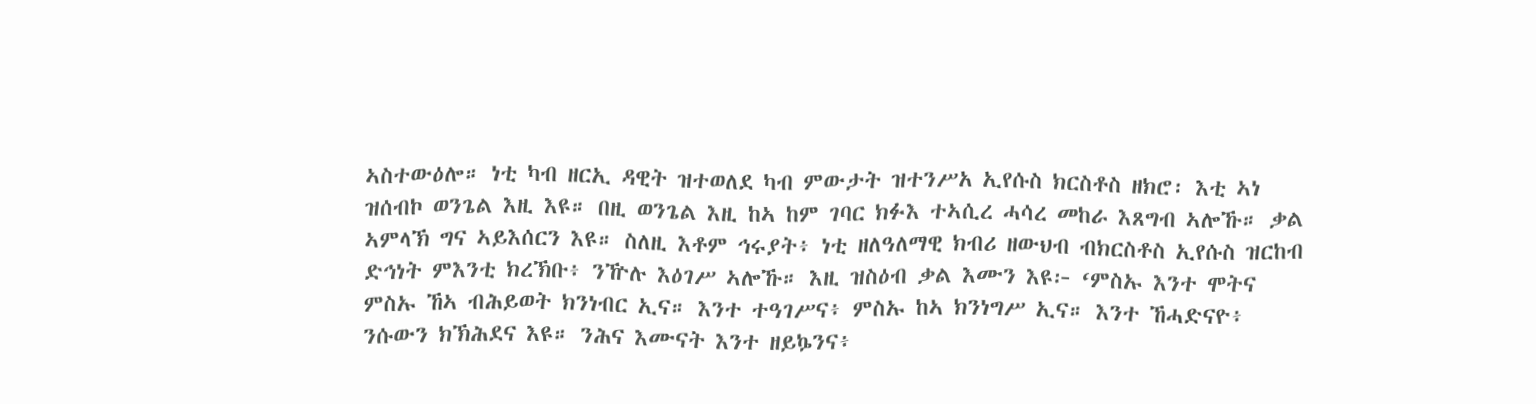ኣስተውዕሎ። ነቲ ካብ ዘርኢ ዳዊት ዝተወለደ ካብ ምውታት ዝተንሥአ ኢየሱስ ክርስቶስ ዘክሮ፡ እቲ ኣነ ዝሰብኮ ወንጌል እዚ እዩ። በዚ ወንጌል እዚ ከኣ ከም ገባር ክፉእ ተኣሲረ ሓሳረ መከራ እጸግብ ኣሎኹ። ቃል ኣምላኽ ግና ኣይእሰርን እዩ። ስለዚ እቶም ኅሩያት፥ ነቲ ዘለዓለማዊ ክብሪ ዘውህብ ብክርስቶስ ኢየሱስ ዝርከብ ድኅነት ምእንቲ ክረኽቡ፥ ንዅሉ እዕገሥ ኣሎኹ። እዚ ዝስዕብ ቃል እሙን እዩ፦ ‘ምስኡ እንተ ሞትና ምስኡ ኸኣ ብሕይወት ክንነብር ኢና። እንተ ተዓገሥና፥ ምስኡ ከኣ ክንነግሥ ኢና። እንተ ኸሓድናዮ፥ ንሱውን ክኽሕደና እዩ። ንሕና እሙናት እንተ ዘይኴንና፥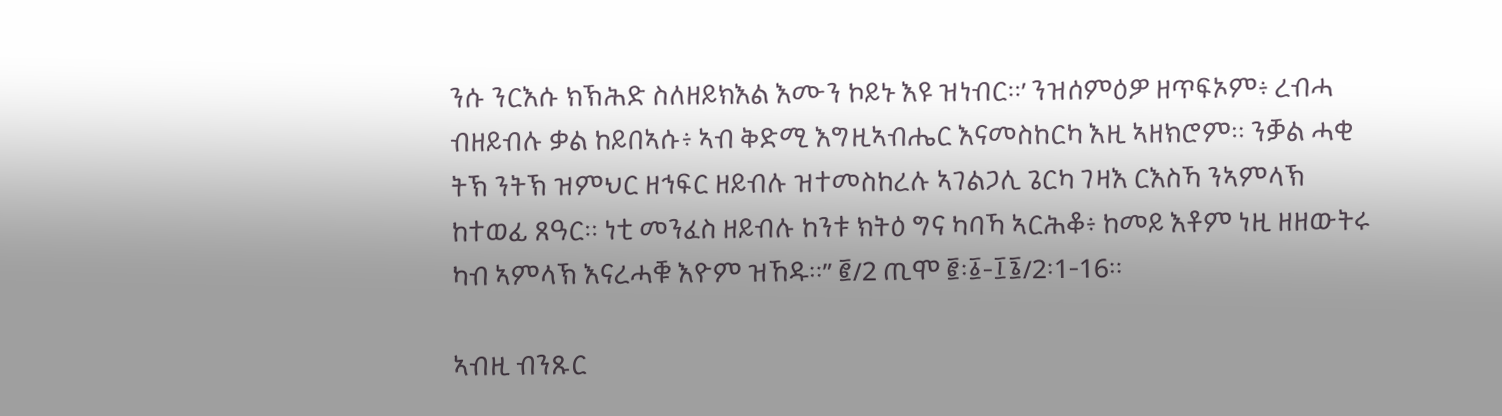ንሱ ንርእሱ ክኽሕድ ስለዘይክእል እሙን ኮይኑ እዩ ዝነብር።’ ንዝሰምዕዎ ዘጥፍኦም፥ ረብሓ ብዘይብሉ ቃል ከይበኣሱ፥ ኣብ ቅድሚ እግዚኣብሔር እናመስከርካ እዚ ኣዘክሮም። ንቓል ሓቂ ትኽ ንትኽ ዝምህር ዘኅፍር ዘይብሉ ዝተመስከረሉ ኣገልጋሊ ጌርካ ገዛእ ርእስኻ ንኣምላኽ ከተወፊ ጸዓር። ነቲ መንፈስ ዘይብሉ ከንቱ ክትዕ ግና ካባኻ ኣርሕቆ፥ ከመይ እቶም ነዚ ዘዘውትሩ ካብ ኣምላኽ እናረሓቑ እዮም ዝኸዱ።” ፪/2 ጢሞ ፪፡፩-፲፮/2፡1-16።

ኣብዚ ብንጹር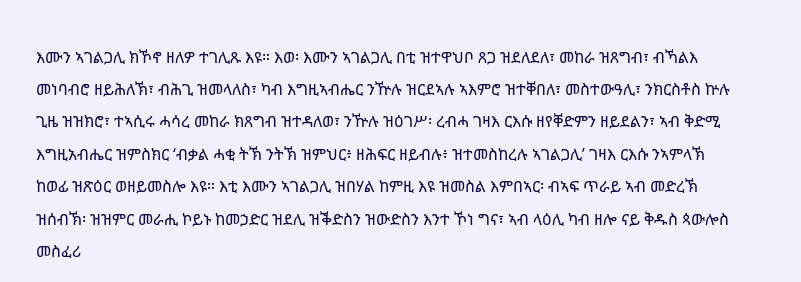እሙን ኣገልጋሊ ክኾኖ ዘለዎ ተገሊጹ እዩ። እወ፡ እሙን ኣገልጋሊ በቲ ዝተዋህቦ ጸጋ ዝደለደለ፣ መከራ ዝጸግብ፣ ብኻልእ መነባብሮ ዘይሕለኽ፣ ብሕጊ ዝመላለስ፣ ካብ እግዚኣብሔር ንዅሉ ዝርደኣሉ ኣእምሮ ዝተቐበለ፣ መስተውዓሊ፣ ንክርስቶስ ኵሉ ጊዜ ዝዝክሮ፣ ተኣሲሩ ሓሳረ መከራ ክጸግብ ዝተዳለወ፣ ንዅሉ ዝዕገሥ፡ ረብሓ ገዛእ ርእሱ ዘየቐድምን ዘይደልን፣ ኣብ ቅድሚ እግዚአብሔር ዝምስክር ‘ብቃል ሓቂ ትኽ ንትኽ ዝምህር፥ ዘሕፍር ዘይብሉ፥ ዝተመስከረሉ ኣገልጋሊ’ ገዛእ ርእሱ ንኣምላኽ ከወፊ ዝጽዕር ወዘይመስሎ እዩ። እቲ እሙን ኣገልጋሊ ዝበሃል ከምዚ እዩ ዝመስል እምበኣር፡ ብኣፍ ጥራይ ኣብ መድረኽ ዝሰብኽ፡ ዝዝምር መራሒ ኮይኑ ከመኃድር ዝደሊ ዝቕድስን ዝውድስን እንተ ኾነ ግና፣ ኣብ ላዕሊ ካብ ዘሎ ናይ ቅዱስ ጳውሎስ መስፈሪ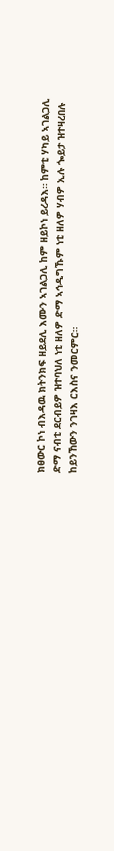ክፀውር ኮነ ብእዳዉ ክትንክፍ ዘይደሊ እሙን ኣገልጋሊ ከም ዘይኮነ ይረዳእ። ከምቲ ሃካይ ኣገልጋሊ ድማ ናብቲ ደርብይዎ ዝተባህለ ነቲ ዘለዎ ድማ ኣኅዲግኹም ነቲ ዘለዎ ሃብዎ ኢሉ ጐይታ ዝተዛረበሉ ከይንኸውን ንገዛእ ርእስና ንመርምር።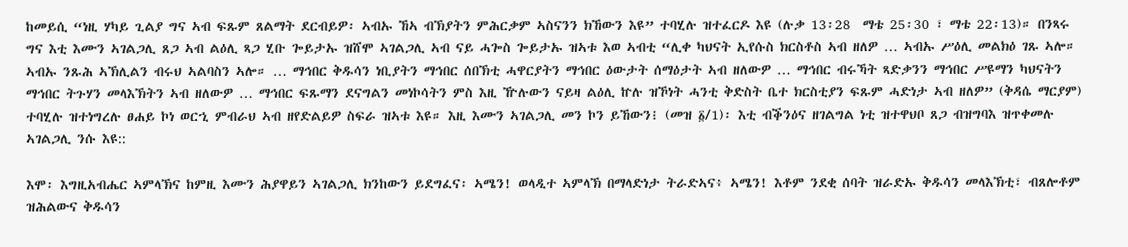ከመይሲ “ነዚ ሃካይ ጊልያ ግና ኣብ ፍጹም ጸልማት ደርብይዎ፡ ኣብኡ ኸኣ ብኽያትን ምሕርቃም ኣስናንን ክኸውን እዩ” ተባሂሉ ዝተፈርዶ እዩ (ሉቃ 13፡28  ማቴ 25፡30 ፣ ማቴ 22፡13)። በንጻሩ ግና እቲ እሙን ኣገልጋሊ ጸጋ ኣብ ልዕሊ ጻጋ ሂቡ ጐይታኡ ዝሸሞ ኣገልጋሊ ኣብ ናይ ሓጐስ ጐይታኡ ዝኣቱ እወ ኣብቲ “ሊቀ ካህናት ኢየሱስ ክርስቶስ ኣብ ዘለዎ … ኣብኡ ሥዕሊ መልክዕ ገጹ ኣሎ። ኣብኡ ንጹሕ ኣኽሊልን ብሩህ ኣልባስን ኣሎ። … ማኅበር ቅዱሳን ነቢያትን ማኅበር ሰበኽቲ ሓዋርያትን ማኅበር ዕውታት ሰማዕታት ኣብ ዘለውዎ … ማኅበር ብሩኻት ጻድቃንን ማኅበር ሥዩማን ካህናትን ማኅበር ትጉሃን መላእኽትን ኣብ ዘለውዎ … ማኅበር ፍጹማን ደናግልን መነኮሳትን ምስ እዚ ዅሉውን ናይዛ ልዕሊ ኵሉ ዝኾነት ሓንቲ ቅድስት ቤተ ክርስቲያን ፍጹም ሓድነታ ኣብ ዘለዎ” (ቅዳሴ ማርያም) ተባሂሉ ዝተነግረሉ ፀሐይ ኮነ ወርኂ ምብራህ ኣብ ዘየድልይዎ ስፍራ ዝኣቱ እዩ። እዚ እሙን ኣገልጋሊ መን ኮን ይኸውን፧ (መዝ ፩/1)፡ እቲ ብቕንዕና ዘገልግል ነቲ ዝተዋህቦ ጸጋ ብዝግባእ ዝጥቀመሉ ኣገልጋሊ ንሱ እዩ::

እሞ፡ እግዚአብሔር ኣምላኽና ከምዚ እሙን ሕያዋይን ኣገልጋሊ ክንከውን ይደግፈና፡ ኣሜን! ወላዲተ ኣምላኽ በማላድነታ ትራድኣና፥ ኣሜን! እቶም ንደቂ ሰባት ዝራድኡ ቅዱሳን መላእኽቲ፣ ብጸሎቶም ዝሕልውና ቅዱሳን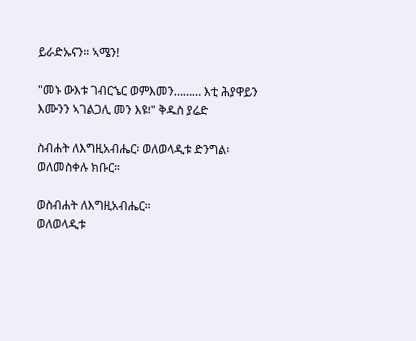ይራድኡናን። ኣሜን!

"መኑ ውእቱ ገብርኄር ወምእመን……… እቲ ሕያዋይን እሙንን ኣገልጋሊ መን እዩ፧" ቅዱስ ያሬድ

ስብሐት ለእግዚአብሔር፡ ወለወላዲቱ ድንግል፡ ወለመስቀሉ ክቡር።

ወስብሐት ለእግዚአብሔር።
ወለወላዲቱ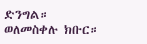ድንግል።
ወለመስቀሉ ክቡር።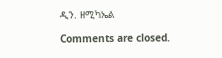ዲን. ዘሚካኤል

Comments are closed.